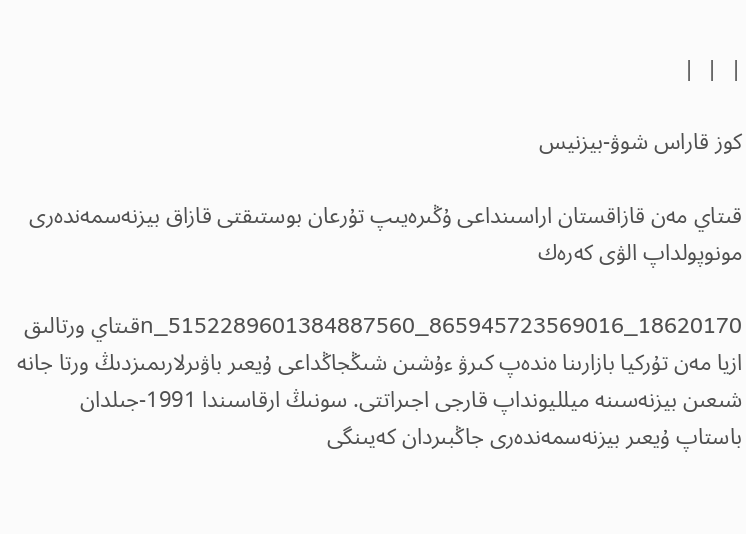|  |  |

كوز قاراس شوۋ-بيزنيس

قىتاي مەن قازاقستان اراسىنداعى ۇڭىرەيىپ تۇرعان بوستىقتى قازاق بيزنەسمەندەرى مونوپولداپ الۋى كەرەك

18620170_865945723569016_5152289601384887560_nقىتاي ورتالىق ازيا مەن تۇركيا بازارىنا ەندەپ كىرۋ ءۇشىن شىڭجاڭداعى ۇيعىر باۋىرلارىمىزدىڭ ورتا جانە شىعىن بيزنەسىنە ميلليونداپ قارجى اجىراتتى. سونىڭ ارقاسىندا 1991-جىلدان باستاپ ۇيعىر بيزنەسمەندەرى جاڭبىردان كەيىنگى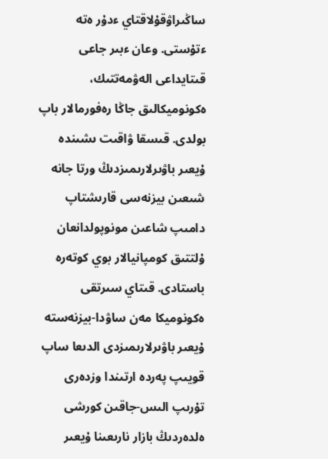ساڭىراۋقۇلاقتاي ءدۇر ەتە ءتۇستى. وعان ءبىر جاعى قىتايداعى الەۋمەتتىك، ەكونوميكالىق جاڭا رەفورمالار باپ بولدى. قىسقا ۋاقىت ىشىندە ۇيعىر باۋىرلارىمىزدىڭ ورتا جانە شىعىن بيزنەسى قارىشتاپ دامىپ شاعىن مونوپولدانعان ۇلتتىق كومپانيالار بوي كوتەرە باستادى. قىتاي سىرتقى ەكونوميكا مەن ساۋدا-بيزنەستە ۇيعىر باۋىرلارىمىزدى الدىعا ساپ قويىپ پەردە ارتىندا وزدەرى تۇرىپ الىس-جاقىن كورشى ەلدەردىڭ بازار نارىعىنا ۇيعىر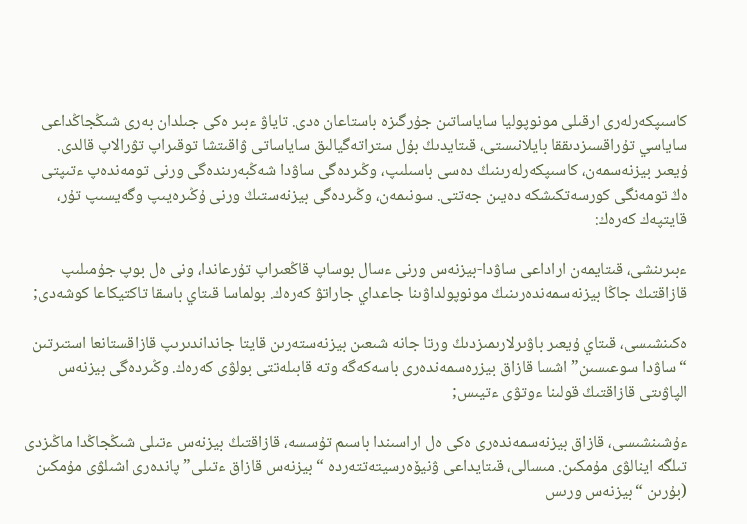كاسىپكەرلەرى ارقىلى مونوپوليا ساياساتىن جۇرگىزە باستاعان ەدى. تاياۋ ءبىر ەكى جىلدان بەرى شىڭجاڭداعى ساياسي تۇراقسىزدىققا بايلانىستى، قىتايدىڭ بۇل ستراتەگيالىق ساياساتى ۋاقىتشا توقىراپ تۋرالاپ قالدى. ۇيعىر بيزنەسمەن، كاسىپكەرلەرىنىڭ دەسى باسىلىپ، وڭىردەگى ساۋدا شەڭبەرىندەگى ورنى تومەندەپ ءتىپتى ەڭ تومەنگى كورسەتكىشكە دەيىن جەتتى. سونىمەن، وڭىردەگى بيزنەستىڭ ورنى ۇڭىرەيىپ وگەيسىپ تۇر، قايتپەك كەرەك:

ءبىرىنشى، قىتايمەن اراداعى ساۋدا-بيزنەس ورنى ءسال بوساپ قاڭعىراپ تۇرعاندا، ونى ەل بوپ جۇمىلىپ قازاقتىڭ جاڭا بيزنەسمەندەرىنىڭ مونوپولداۋىنا جاعداي جاراتۋ كەرەك. بولماسا قىتاي باسقا تاكتيكاعا كوشەدى;

ەكىنشىسى، قىتاي ۇيعىر باۋىرلارىمىزدىڭ ورتا جانە شىعىن بيزنەستەرىن قايتا جانداندىرىپ قازاقستانعا استىرتىن “ساۋدا سوعىسىن” اشسا قازاق بيزرەسمەندەرى باسەكەگە وتە قابىلەتتى بولۋى كەرەك. وڭىردەگى بيزنەس الپاۋىتى قازاقتىڭ قولىنا ءوتۋى ءتيىس;

ءۇشىنشىسى، قازاق بيزنەسمەندەرى ەكى ەل اراسىندا باسىم تۇسسە، قازاقتىڭ بيزنەس ءتىلى شىڭجاڭدا ماڭىزدى تىلگە اينالۋى مۇمكىن. مىسالى، قىتايداعى ۋنيۆەرسيتەتتەردە “بيزنەس قازاق ءتىلى” پاندەرى اشىلۋى مۇمكىن (بۇرىن “بيزنەس ورىس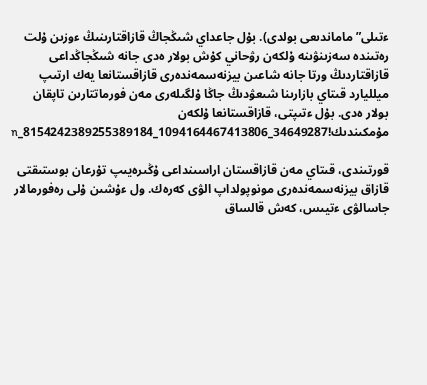ءتىلى” ماماندىعى بولدى). بۇل جاعداي شىڭجاڭ قازاقتارىنىڭ ءوزىن ۇلت رەتىندە سەزىنۋىنە ۇلكەن رۋحاني كۇش بولار ەدى جانە شىڭجاڭداعى قازاقتاردىڭ ورتا جانە شاعىن بيزنەسمەندەرى قازاقستانعا يەك ارتىپ ميلليارد قىتاي بازارىنا شىعۋدىڭ جاڭا ۇلگىلەرى مەن فورماتتارىن تاپقان بولار ەدى. بۇل ءتىپتى، قازاقستانعا ۇلكەن مۇمكىندىك!34649287_1094164467413806_8154242389255389184_n

قورتىندى، قىتاي مەن قازاقستان اراسىنداعى ۇڭىرەيىپ تۇرعان بوستىقتى قازاق بيزنەسمەندەرى مونوپولداپ الۋى كەرەك. ول ءۇشىن ۇلى رەفورمالار جاسالۋى ءتيىس، كەش قالساق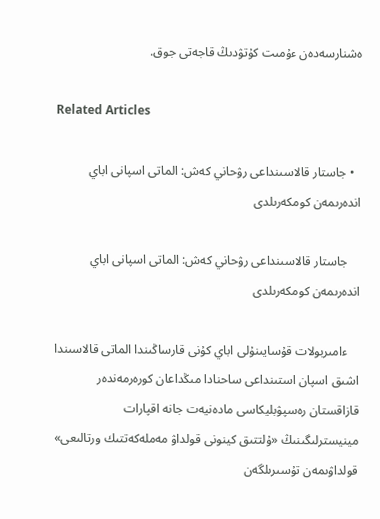ەشنارسەدەن ءۇمىت كۇتۋدىڭ قاجەتى جوق.

Related Articles

  • جاستار قالاسىنداعى رۋحاني كەش: الماتى اسپانى اباي اندەرىمەن كومكەرىلدى

    جاستار قالاسىنداعى رۋحاني كەش: الماتى اسپانى اباي اندەرىمەن كومكەرىلدى

    ءامىربولات قۇسايىنۇلى اباي كۇنى قارساڭىندا الماتى قالاسىندا اشىق اسپان استىنداعى ساحنادا مىڭداعان كورەرمەندەر قازاقستان رەسپۋبليكاسى مادەنيەت جانە اقپارات مينيسترلىگىنىڭ «ۇلتتىق كينونى قولداۋ مەملەكەتتىك ورتالىعى» قولداۋىمەن تۇسىرىلگەن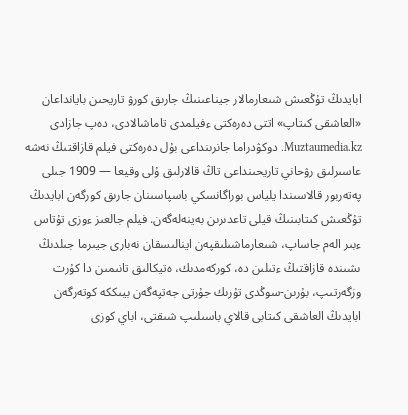ابايدىڭ تۇڭعىش شىعارمالار جيناعىنىڭ جارىق كورۋ تاريحىن بايانداعان «العاشقى كىتاپ» اتتى دەرەكتى ءفيلمدى تاماشالادى، دەپ جازادى Muztaumedia.kz. دوكۋدراما جانرىنداعى بۇل دەرەكتى فيلم قازاقتىڭ نەشە عاسىرلىق رۋحاني تاريحىنداعى تاڭ قالارلىق ۇلى وقيعا — 1909 جىلى پەتەربور قالاسىندا يلياس بوراگانسكي باسپاسىنان جارىق كورگەن ابايدىڭ تۇڭعىش كىتابىنىڭ قيلى تاعدىرىن بەينەلەگەن. فيلم جالعىز ءوزى تۇتاس ءبىر الەم جاساپ، شىعارماشىلىقپەن اينالىسقان نەبارى جيىرما جىلدىڭ ىشىندە قازاقتىڭ ءتىلىن دە، كوركەمدىك، ەتيكالىق تانىمىن دا كۇرت وزگەرتىپ، بۇرىن-سوڭدى تۇرىك جۇرتى جەتپەگەن بيىككە كوتەرگەن ابايدىڭ العاشقى كىتابى قالاي باسىلىپ شىقتى، اباي كوزى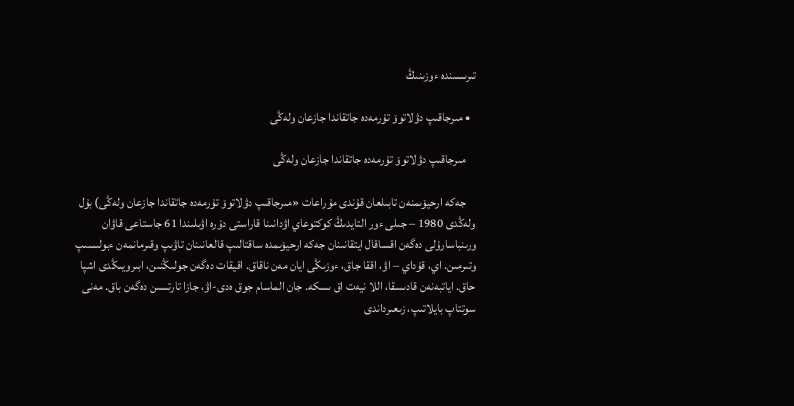تىرىسىندە ءوزىنىڭ

  • مىرجاقىپ دۋلاتوۆ تۇرمەدە جاتقاندا جازعان ولەڭى

    مىرجاقىپ دۋلاتوۆ تۇرمەدە جاتقاندا جازعان ولەڭى

    جەكە ارحيۆىمنەن تابىلعان قۇندى مۇراعات «مىرجاقىپ دۋلاتوۆ تۇرمەدە جاتقاندا جازعان ولەڭى) بۇل ولەڭدى 1980 – جىلى ءور التايدىڭ كوكتوعاي اۋدانىنا قاراستى دۇرە اۋىلىندا 61 جاستاعى قاۋان ورىنباسارۇلى دەگەن اقساقال ايتقانىنان جەكە ارحيۆىمدە ساقتالىپ قالعانىنان تاۋىپ وقىرمانمەن ءبولىسىپ وتىرمىن. اي، قۇداي – اۋ، اققا جاق، ءوزىڭى ايان مەن ناقاق. اقيقات دەگەن جولىڭنىن، ابىرويىڭدى اشپا حاق. اياتبەنەن قادىسقا، اللا نيەت اق ىسكە. جان الماسام جوق ەدى-اۋ، جازا تارتسىن دەگەن باق. مەنى سوتتاپ بايلاتىپ، زىعىرداندى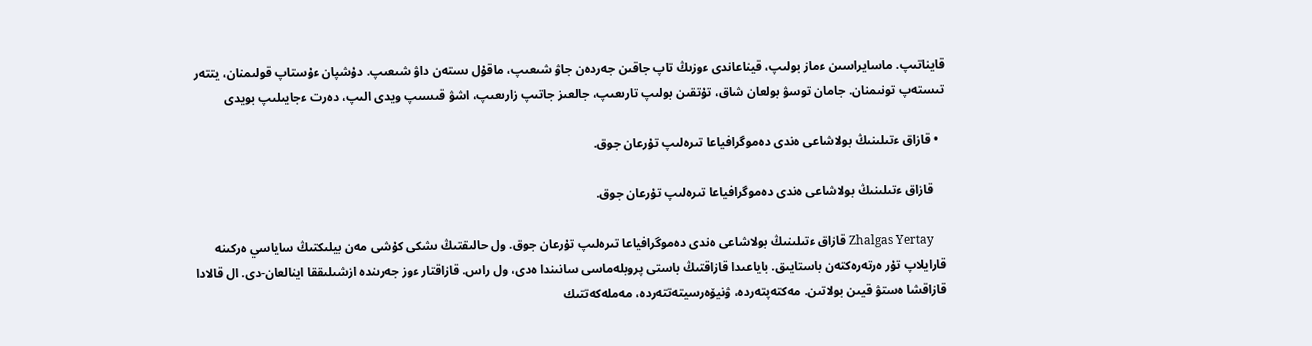قايناتىپ. ماسايراسىن ءماز بولىپ، قيناعاندى ءوزىڭ تاپ جاقىن جەردەن جاۋ شىعىپ، ماقۇل ىستەن داۋ شىعىپ. دۇشپان ءۇستاپ قولىمنان، يتتەر تىستەپ تونىمنان. جامان توسۋ بولعان شاق، تۇتقىن بولىپ تارىعىپ، جالعىز جاتىپ زارىعىپ، اشۋ قىسىپ ويدى الىپ، دەرت ءجايىلىپ بويدى

  • قازاق ءتىلىنىڭ بولاشاعى ەندى دەموگرافياعا تىرەلىپ تۇرعان جوق.

    قازاق ءتىلىنىڭ بولاشاعى ەندى دەموگرافياعا تىرەلىپ تۇرعان جوق.

    Zhalgas Yertay قازاق ءتىلىنىڭ بولاشاعى ەندى دەموگرافياعا تىرەلىپ تۇرعان جوق. ول حالىقتىڭ ىشكى كۇشى مەن بيلىكتىڭ ساياسي ەركىنە قارايلاپ تۇر ەرتەرەكتەن باستايىق. باياعىدا قازاقتىڭ باستى پروبلەماسى سانىندا ەدى، ول راس. قازاقتار ءوز جەرىندە ازشىلىققا اينالعان-دى. ال قالادا قازاقشا ەستۋ قيىن بولاتىن. مەكتەپتەردە، ۋنيۆەرسيتەتتەردە، مەملەكەتتىك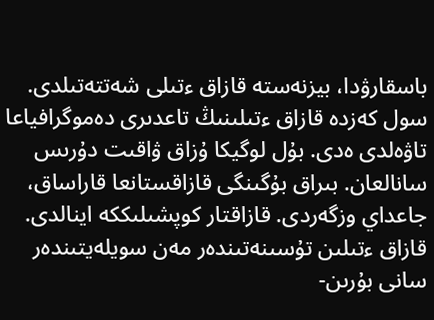باسقارۋدا، بيزنەستە قازاق ءتىلى شەتتەتىلدى. سول كەزدە قازاق ءتىلىنىڭ تاعدىرى دەموگرافياعا تاۋەلدى ەدى. بۇل لوگيكا ۇزاق ۋاقىت دۇرىس سانالعان. بىراق بۇگىنگى قازاقستانعا قاراساق، جاعداي وزگەردى. قازاقتار كوپشىلىككە اينالدى. قازاق ءتىلىن تۇسىنەتىندەر مەن سويلەيتىندەر سانى بۇرىن-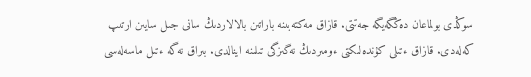سوڭدى بولماعان دەڭگەيگە جەتتى. قازاق مەكتەبىنە باراتىن بالالاردىڭ سانى جىل سايىن ارتىپ كەلەدى. قازاق ءتىلى كۇندەلىكتى ءومىردىڭ نەگىزگى تىلىنە اينالدى. بىراق نەگە ءتىل ماسەلەسى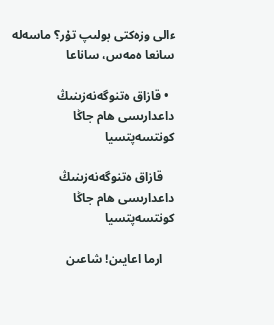ءالى وزەكتى بولىپ تۇر؟ ماسەلە سانعا ەمەس، ساناعا

  • قازاق ەتنوگەنەزىنىڭ داعدارىسى ھام جاڭا كونتسەپتسيا

    قازاق ەتنوگەنەزىنىڭ داعدارىسى ھام جاڭا كونتسەپتسيا

    ارما اعايىن! شاعىن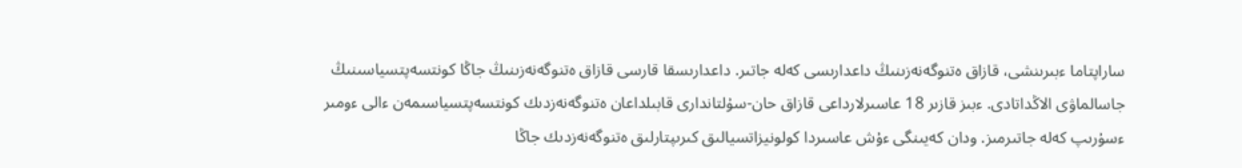ساراپتاما ءبىرىنشى، قازاق ەتنوگەنەزىنىڭ داعدارىسى كەلە جاتىر. داعدارىسقا قارسى قازاق ەتنوگەنەزىنىڭ جاڭا كونتسەپتسياسىنىڭ جاسالماۋى الاڭداتادى. ءبىز قازىر 18 عاسىرلارداعى قازاق حان-سۇلتاندارى قابىلداعان ەتنوگەنەزدىك كونتسەپتسياسىمەن ءالى ءومىر ءسۇرىپ كەلە جاتىرمىز. ودان كەيىنگى ءۇش عاسىردا كولونيزاتسيالىق كىرىپتارلىق ەتنوگەنەزدىك جاڭا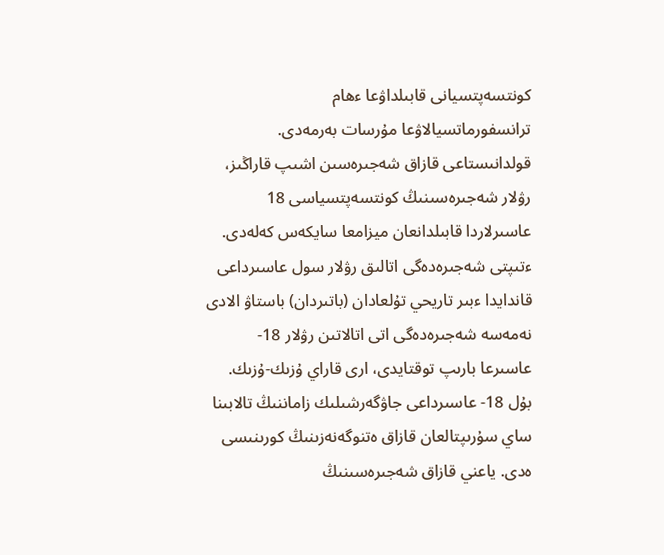كونتسەپتسيانى قابىلداۋعا ءھام ترانسفورماتسيالاۋعا مۇرسات بەرمەدى. قولدانىستاعى قازاق شەجىرەسىن اشىپ قاراڭىز، رۋلار شەجىرەسىنىڭ كونتسەپتسياسى 18 عاسىرلاردا قابىلدانعان ميزامعا سايكەس كەلەدى. ءتىپتى شەجىرەدەگى اتالىق رۋلار سول عاسىرداعى قاندايدا ءبىر تاريحي تۇلعادان (باتىردان) باستاۋ الادى نەمەسە شەجىرەدەگى اتى اتالاتىن رۋلار 18- عاسىرعا بارىپ توقتايدى، ارى قاراي ۇزىك-ۇزىك. بۇل 18- عاسىرداعى جاۋگەرشىلىك زاماننىڭ تالابىنا ساي سۇرىپتالعان قازاق ەتنوگەنەزىنىڭ كورىنىسى ەدى. ياعني قازاق شەجىرەسىنىڭ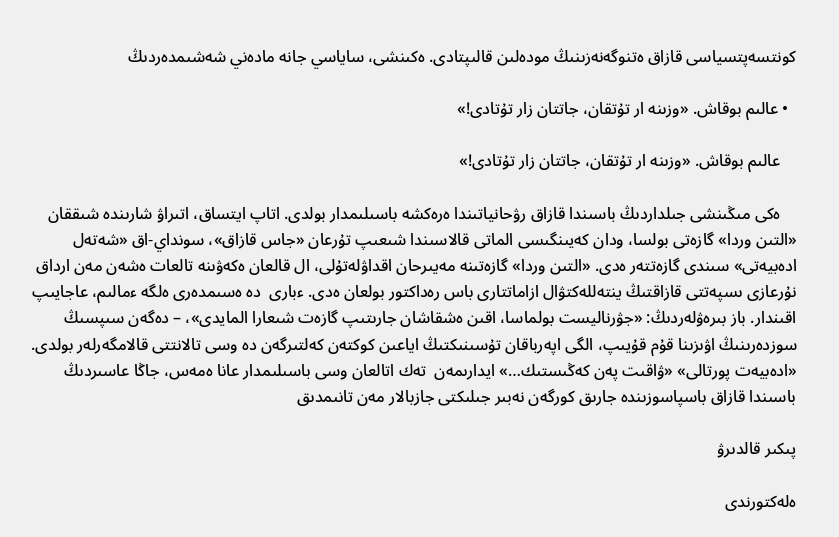كونتسەپتسياسى قازاق ەتنوگەنەزىنىڭ مودەلىن قالىپتادى. ەكىنشى، ساياسي جانە مادەني شەشىمدەردىڭ

  • عالىم بوقاش. «وزىنە ار تۇتقان، جاتتان زار تۇتادى!»

    عالىم بوقاش. «وزىنە ار تۇتقان، جاتتان زار تۇتادى!»

    ەكى مىڭىنشى جىلداردىڭ باسىندا قازاق رۋحانياتىندا ەرەكشە باسىلىمدار بولدى. اتاپ ايتساق، اتىراۋ شارىندە شىققان «التىن وردا» گازەتى بولسا، ودان كەيىنگىسى الماتى قالاسىندا شىعىپ تۇرعان «جاس قازاق»، سونداي-اق «شەتەل ادەبيەتى» سىندى گازەتتەر ەدى. «التىن وردا» گازەتىنە مەيىرحان اقداۋلەتۇلى، ال قالعان ەكەۋىنە تالعات ەشەن مەن ارداق نۇرعازى ىسپەتتى قازاقتىڭ ينتەللەكتۋال ازاماتتارى باس رەداكتور بولعان ەدى. ءبارى  دە ەسىمدەرى ەلگە ءمالىم، عاجايىپ اقىندار. باز بىرەۋلەردىڭ: «جۋرناليست بولماسا، اقىن ەشقاشان جارىتىپ گازەت شىعارا المايدى»، – دەگەن سىپسىڭ سوزدەرىنىڭ اۋىزىنا قۇم قۇيىپ، الگى اپەرباقان تۇسىنىكتىڭ اياعىن كوكتەن كەلتىرگەن دە وسى تالانتتى قالامگەرلەر بولدى.  «ادەبيەت پورتالى» «ۋاقىت پەن كەڭىستىك…» ايدارىمەن  تەك اتالعان وسى باسىلىمدار عانا ەمەس، جاڭا عاسىردىڭ باسىندا قازاق باسپاسوزىندە جارىق كورگەن نەبىر جىلىكتى جازبالار مەن تانىمدىق

پىكىر قالدىرۋ

ەلەكتورندى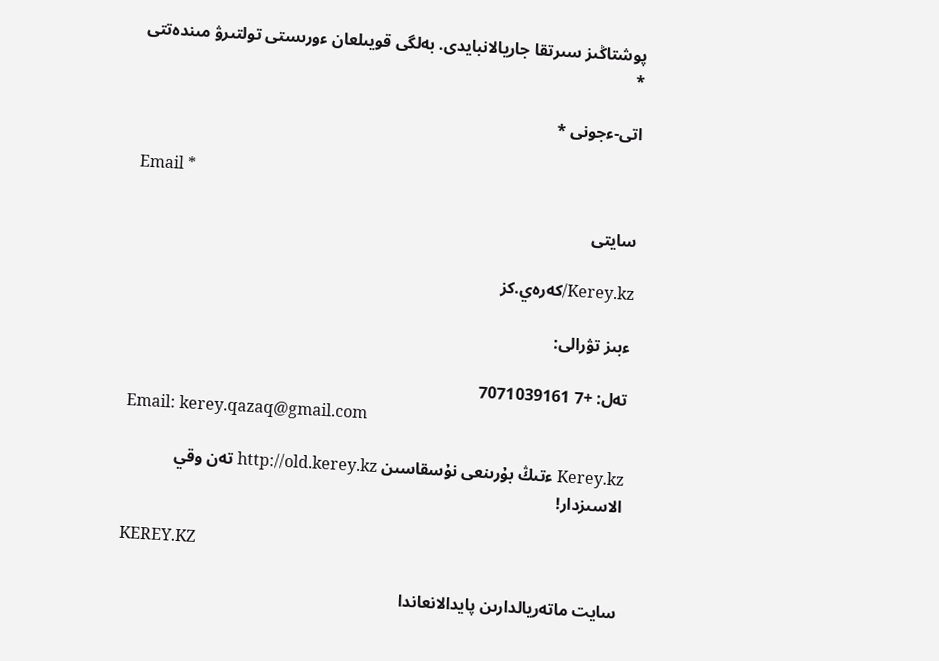پوشتاڭىز سىرتقا جاريالانبايدى. بەلگى قويىلعان ءورىستى تولتىرۋ مىندەتتى *

اتى-ءجونى *

Email *

سايتى

Kerey.kz/كەرەي.كز

ءبىز تۋرالى:

تەل: +7 7071039161
Email: kerey.qazaq@gmail.com

Kerey.kz ءتىڭ بۇرىنعى نۇسقاسىن http://old.kerey.kz تەن وقي الاسىزدار!

KEREY.KZ

سايت ماتەريالدارىن پايدالانعاندا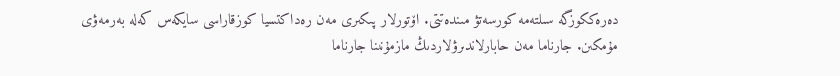دەرەككوزگە سىلتەمە كورسەتۋ مىندەتتى. اۆتورلار پىكىرى مەن رەداكتسيا كوزقاراسى سايكەس كەلە بەرمەۋى مۇمكىن. جارناما مەن حابارلاندىرۋلاردىڭ مازمۇنىنا جارناما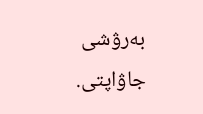بەرۋشى جاۋاپتى.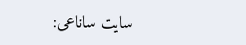سايت ساناعى: